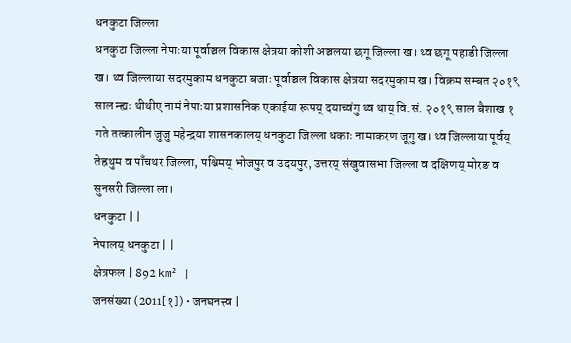धनकुटा जिल्ला
धनकुटा जिल्ला नेपाःया पूर्वाञ्चल विकास क्षेत्रया कोशी अञ्चलया छगू जिल्ला ख। थ्व छगू पहाडी जिल्ला ख। थ्व जिल्लाया सदरमुकाम धनकुटा बजाः पूर्वाञ्चल विकास क्षेत्रया सदरमुकाम ख। विक्रम सम्बत २०१९ साल न्ह्यः थीथीए नामं नेपाःया प्रशासनिक एकाईया रूपय् दयाच्वंगु थ्व थाय् वि.सं. २०१९ साल बैशाख १ गते तत्कालीन जुजु महेन्द्रया शासनकालय् धनकुटा जिल्ला धकाः नामाकरण जूगु ख। थ्व जिल्लाया पूर्वय् तेह्रथुम व पाँचथर जिल्ला, पश्चिमय् भोजपुर व उदयपुर, उत्तरय् संखुवासभा जिल्ला व दक्षिणय् मोरङ व सुनसरी जिल्ला ला।
धनकुटा | |
नेपालय् धनकुटा | |
क्षेत्रफल | 892 km² |
जनसंख्या (2011[१]) • जनघनत्त्व |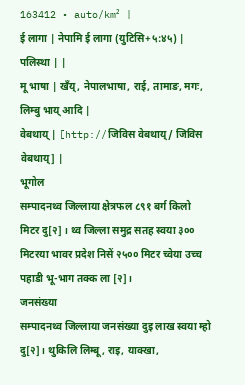163412 • auto/km² |
ई लागा | नेपामि ई लागा (युटिसि+५:४५) |
पलिस्था | |
मू भाषा | खँय्, नेपालभाषा, राई, तामाङ, मगः, लिम्बु भाय् आदि |
वेबथाय् | [http://जिविस वेबथाय्/ जिविस वेबथाय्] |
भूगोल
सम्पादनथ्व जिल्लाया क्षेत्रफल ८९१ बर्ग किलो मिटर दु[२] । थ्व जिल्ला समुद्र सतह स्वया ३०० मिटरया भावर प्रदेश निसें २५०० मिटर च्वेया उच्च पहाडी भू-भाग तक्क ला [२]।
जनसंख्या
सम्पादनथ्व जिल्लाया जनसंख्या दुइ लाख स्वया म्हो दु[२]। थुकिलि लिम्बू, राइ, याक्खा,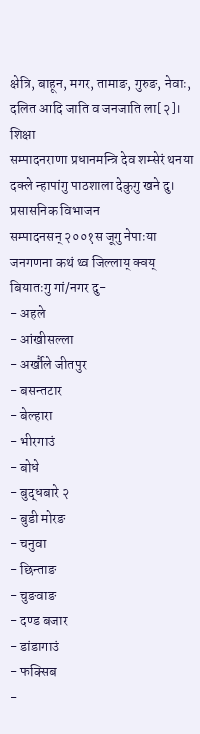क्षेत्रि, बाहून, मगर, तामाङ, गुरुङ, नेवाः, दलित आदि जाति व जनजाति ला[२]।
शिक्षा
सम्पादनराणा प्रधानमन्त्रि देव शम्सेरं थनया दक्ले न्हापांगु पाठशाला देकुगु खने दु।
प्रसासनिक विभाजन
सम्पादनसन् २००१स जूगु नेपाःया जनगणना कथं थ्व जिल्लाय् क्वय् बियातःगु गां/नगर दु-
- अहले
- आंखीसल्ला
- अर्खौले जीतपुर
- बसन्तटार
- बेल्हारा
- भीरगाउं
- बोधे
- बुद्धबारे २
- बुडी मोरङ
- चनुवा
- छिन्ताङ
- चुङवाङ
- दण्ड बजार
- डांडागाउं
- फक्सिब
-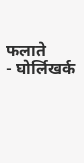फलाते
- घोर्लिखर्क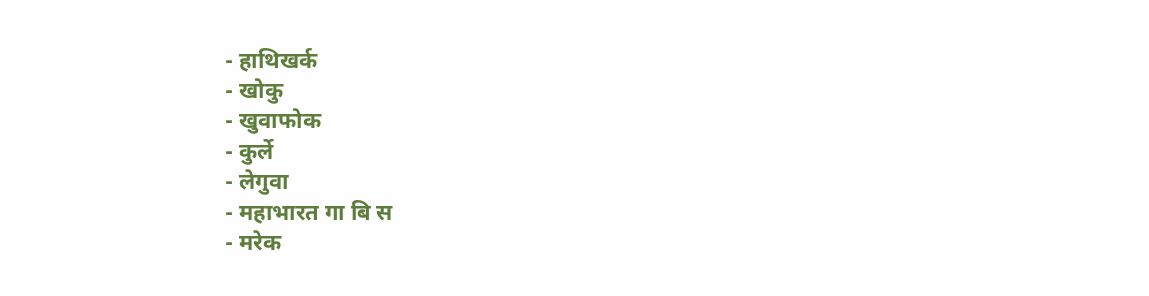- हाथिखर्क
- खोकु
- खुवाफोक
- कुर्ले
- लेगुवा
- महाभारत गा बि स
- मरेक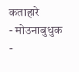कताहारे
- मोउनाबुधुक
-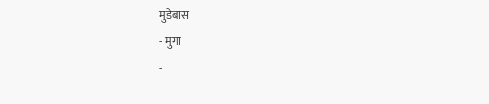मुडेबास
- मुगा
-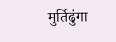मुर्तिढुंगा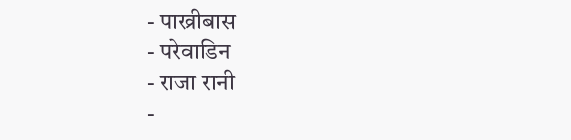- पाख्रीबास
- परेवाडिन
- राजा रानी
-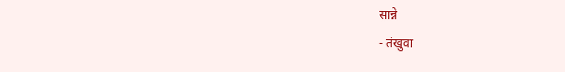सान्ने
- तंखुवा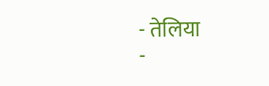- तेलिया
-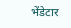भेंडेटार